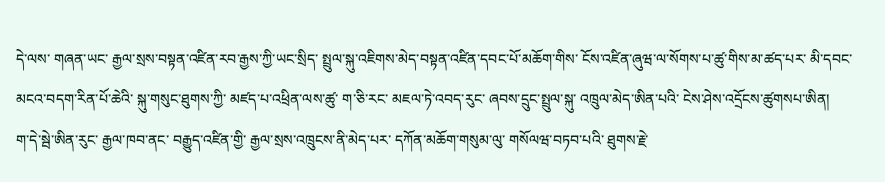དེ་ལས་ གཞན་ཡང་ རྒྱལ་སྲས་བསྟན་འཛིན་རབ་རྒྱས་ཀྱི་ཡང་སྲིད་ སྤྲུལ་སྐུ་འཇིགས་མེད་བསྟན་འཛིན་དབང་པོ་མཆོག་གིས་ ངོས་འཛིན་ཞུཝ་ལ་སོགས་པ་ཚུ་གིས་མ་ཚད་པར་ མི་དབང་མངའ་བདག་རིན་པོ་ཆེའི་ སྐུ་གསུང་ཐུགས་ཀྱི་ མཛད་པ་འཕྲིན་ལས་ཚུ་ ག་ཅི་རང་ མཇལ་ཏེ་འབད་རུང་ ཞབས་དྲུང་སྤྲུལ་སྐུ་ འཁྲུལ་མེད་ཨིན་པའི་ ངེས་ཤེས་འདྲོངས་ཚུགསཔ་ཨིན།
ག་དེ་སྦེ་ཨིན་རུང་ རྒྱལ་ཁབ་ནང་ བརྒྱུད་འཛིན་གྱི་ རྒྱལ་སྲས་འཁྲུངས་ནི་མེད་པར་ དཀོན་མཆོག་གསུམ་ལུ་ གསོལཝ་བཏབ་པའི་ ཐུགས་རྗེ་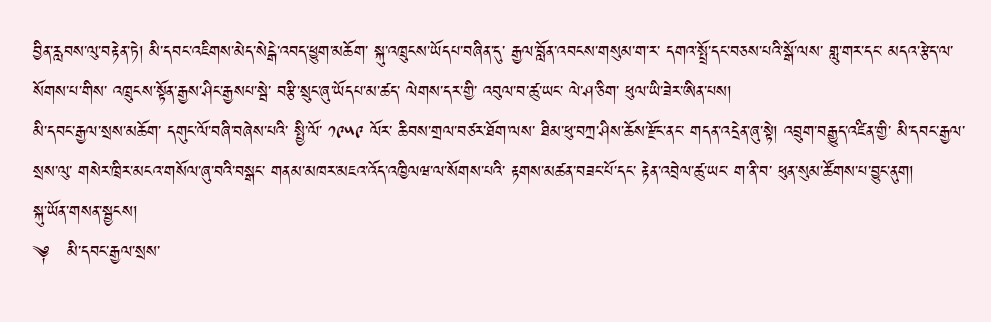བྱིན་རླབས་ལུ་བརྟེན་ཏེ། མི་དབང་འཇིགས་མེད་སེངྒེ་འབད་ཕྱུག་མཆོག་ སྐུ་འཁྲུངས་ཡོདཔ་བཞིན་དུ་ རྒྱལ་བློན་འབངས་གསུམ་ག་ར་ དགའ་སྤྲོ་དང་བཅས་པའི་སྒོ་ལས་ གླུ་གར་དང་ མདའ་རྩེད་ལ་སོགས་པ་གིས་ འཁྲུངས་སྟོན་རྒྱས་ཤིང་རྒྱསཔ་སྦེ་ བརྩི་སྲུང་ཞུ་ཡོདཔ་མ་ཚད་ ལེགས་དར་གྱི་ འབུལ་བ་ཚུ་ཡང་ ལེ་ཤ་ཅིག་ ཕུལ་ཡི་ཟེར་ཨིན་པས།
མི་དབང་རྒྱལ་སྲས་མཆོག་ དགུང་ལོ་བཞི་བཞེས་པའི་ སྤྱི་ལོ་ ༡༩༥༩ ལོར་ ཆིབས་གྲལ་བཙར་ཐོག་ལས་ ཐིམ་ཕུ་བཀྲ་ཤིས་ཆོས་རྫོང་ནང་ གདན་འདྲེན་ཞུ་སྟེ། འབྲུག་བརྒྱུད་འཛིན་གྱི་ མི་དབང་རྒྱལ་སྲས་ལུ་ གསེར་ཁྲིར་མངའ་གསོལ་ཞུ་བའི་བསྒང་ གནམ་མཁར་མཇའ་འོད་འཁྱིལཝ་ལ་སོགས་པའི་ རྟགས་མཚན་བཟང་པོ་དང་ རྟེན་འབྲེལ་ཚུ་ཡང་ ག་ནི་བ་ ཕུན་སུམ་ཚོགས་པ་བྱུང་ནུག།
སྐུ་ཡོན་གསན་སྦྱངས།
༆   མི་དབང་རྒྱལ་སྲས་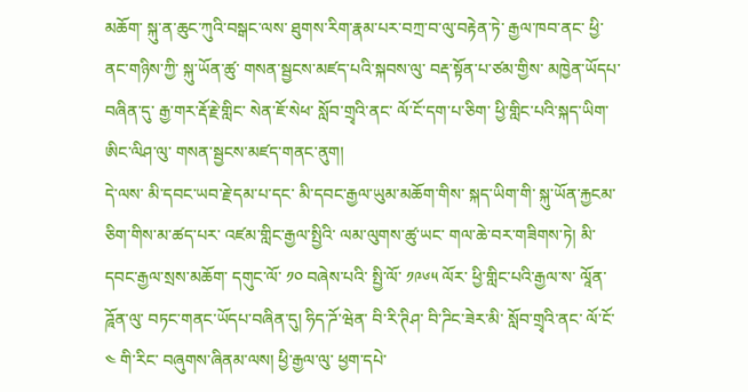མཆོག་ སྐུ་ན་ཆུང་ཀུའི་བསྒང་ལས་ ཐུགས་རིག་རྣམ་པར་བཀྲ་བ་ལུ་བརྟེན་ཏེ་ རྒྱལ་ཁབ་ནང་ ཕྱི་ནང་གཉིས་ཀྱི་ སྐུ་ཡོན་ཚུ་ གསན་སྦྱངས་མཛད་པའི་སྐབས་ལུ་ བརྡ་སྟོན་པ་ཙམ་གྱིས་ མཁྱེན་ཡོདཔ་བཞིན་དུ་ རྒྱ་གར་རྡོ་རྗེ་གླིང་ སེན་ཇོ་སེཕ་ སློབ་གྲྭའི་ནང་ ལོ་ངོ་དག་པ་ཅིག་ ཕྱི་གླིང་པའི་སྐད་ཡིག་ ཨིང་ལིཤ་ལུ་ གསན་སྦྱངས་མཛད་གནང་ནུག།
དེ་ལས་ མི་དབང་ཡབ་རྗེ་དམ་པ་དང་ མི་དབང་རྒྱལ་ཡུམ་མཆོག་གིས་ སྐད་ཡིག་གི་ སྐུ་ཡོན་རྐྱངམ་ཅིག་གིས་མ་ཚད་པར་ འཛམ་གླིང་རྒྱལ་སྤྱིའི་ ལམ་ལུགས་ཚུ་ཡང་ གལ་ཆེ་བར་གཟིགས་ཏེ། མི་དབང་རྒྱལ་སྲས་མཆོག་ དགུང་ལོ་ ༡༠ བཞེས་པའི་ སྤྱི་ལོ་ ༡༩༦༥ ལོར་ ཕྱི་གླིང་པའི་རྒྱལ་ས་ ལཱོན་ཌཱོན་ལུ་ བཏང་གནང་ཡོདཔ་བཞིན་དུ། ཧིད་ཌོ་ཝེན་ བི་རི་ཊིཤ་ བི་ཌིང་ཟེར་མི་ སློབ་གྲྭའི་ནང་ ལོ་ངོ་ ༤ གི་རིང་ བཞུགས་ཞིནམ་ལས། ཕྱི་རྒྱལ་ལུ་ ཕྱག་དཔེ་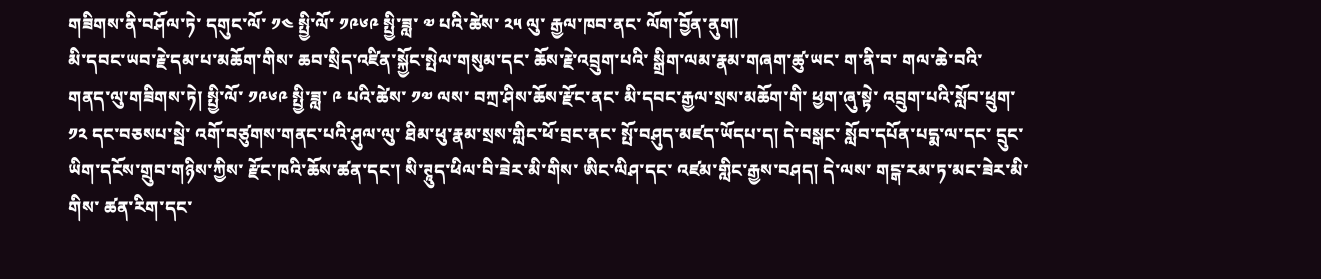གཟིགས་ནི་བཤོལ་ཏེ་ དགུང་ལོ་ ༡༤ སྤྱི་ལོ་ ༡༩༦༩ སྤྱི་ཟླ་ ༧ པའི་ཚེས་ ༢༥ ལུ་ རྒྱལ་ཁབ་ནང་ ལོག་བྱོན་ནུག།
མི་དབང་ཡབ་རྗེ་དམ་པ་མཆོག་གིས་ ཆབ་སྲིད་འཛིན་སྐྱོང་སྤེལ་གསུམ་དང་ ཆོས་རྗེ་འབྲུག་པའི་ སྒྲིག་ལམ་རྣམ་གཞག་ཚུ་ཡང་ ག་ནི་བ་ གལ་ཆེ་བའི་ གནད་ལུ་གཟིགས་ཏེ། སྤྱི་ལོ་ ༡༩༦༩ སྤྱི་ཟླ་ ༩ པའི་ཚེས་ ༡༧ ལས་ བཀྲ་ཤིས་ཆོས་རྫོང་ནང་ མི་དབང་རྒྱལ་སྲས་མཆོག་གི་ ཕྱག་ཞུ་སྟེ་ འབྲུག་པའི་སློབ་ཕྲུག་ ༡༢ དང་བཅསཔ་སྦེ་ འགོ་བཙུགས་གནང་པའི་ཤུལ་ལུ་ ཐིམ་ཕུ་རྣམ་སྲས་གླིང་ཕོ་བྲང་ནང་ སྤོ་བཤུད་མཛད་ཡོདཔ་ད། དེ་བསྒང་ སློབ་དཔོན་པདྨ་ལ་དང་ དྲུང་ཡིག་དངོས་གྲུབ་གཉིས་ཀྱིས་ རྫོང་ཁའི་ཆོས་ཚན་དང་། སི་ཊཱུད་ཕིལ་བི་ཟེར་མི་གིས་ ཨིང་ལིཤ་དང་ འཛམ་གླིང་རྒྱས་བཤད། དེ་ལས་ གངྒ་རམ་ཏ་མང་ཟེར་མི་གིས་ ཚན་རིག་དང་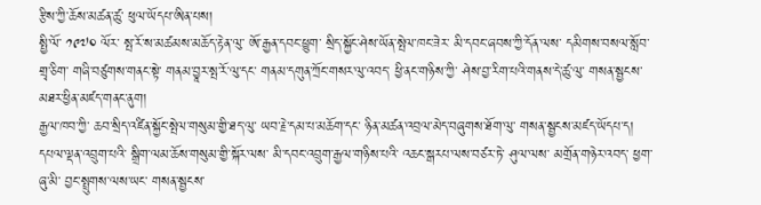རྩིས་ཀྱི་ཆོས་མཚན་ཚུ་ ཕུལ་ཡོདཔ་ཨིན་པས།
སྤྱི་ལོ་ ༡༩༧༠ ལོར་ སྤ་རོ་ས་མཚམས་མཆོད་རྟེན་ལུ་ ཨོ་རྒྱན་དབང་ཕྱུག་ སྲིད་སྐྱོང་ཤེས་ཡོན་སྤེལ་ཁང་ཟེར་ མི་དབང་ཞབས་ཀྱི་དོན་ལས་ དམིགས་བསལ་སློབ་གྲྭ་ཅིག་ གཞི་བཙུགས་གནང་སྟེ་ གནམ་བྱཱར་སྤ་རོ་ལུ་དང་ གནམ་དགུན་ཀྲོང་གསར་ལུ་འབད་ ཕྱི་ནང་གཉིས་ཀྱི་ ཤེས་བྱ་རིག་པའི་གནས་དེ་ཚུ་ལུ་ གསན་སྦྱངས་མཐར་ཕྱིན་མཛད་གནང་ནུག།
རྒྱལ་ཁབ་ཀྱི་ ཆབ་སྲིད་འཛིན་སྐྱོང་སྤེལ་གསུམ་གྱི་ཐད་ལུ་ ཡབ་རྗེ་དམ་པ་མཆོག་དང་ ཉིན་མཚན་འབྲལ་མེད་བཞུགས་ཐོག་ལུ་ གསན་སྦྱངས་མཛད་ཡོདཔ་ད། དཔལ་ལྡན་འབྲུག་པའི་ སྒྲིག་ལམ་ཆོས་གསུམ་གྱི་སྐོར་ལས་ མི་དབང་འབྲུག་རྒྱལ་གཉིས་པའི་ འཆང་སྒརཔ་ལས་བཙར་ཏེ་ ཤུལ་ལས་ མགྲོན་གཉེར་འབད་ ཕྱག་ཞུ་མི་ བྱང་སྤྲུགས་ལས་ཡང་ གསན་སྦྱངས་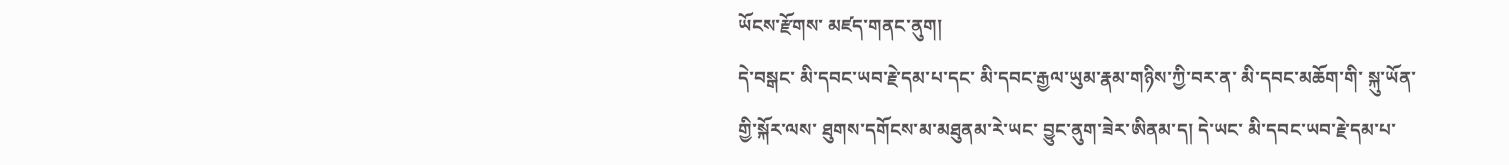ཡོངས་རྫོགས་ མཛད་གནང་ནུག།
དེ་བསྒང་ མི་དབང་ཡབ་རྗེ་དམ་པ་དང་ མི་དབང་རྒྱལ་ཡུམ་རྣམ་གཉིས་ཀྱི་བར་ན་ མི་དབང་མཆོག་གི་ སྐུ་ཡོན་གྱི་སྐོར་ལས་ ཐུགས་དགོངས་མ་མཐུནམ་རེ་ཡང་ བྱུང་ནུག་ཟེར་ཨིནམ་ད། དེ་ཡང་ མི་དབང་ཡབ་རྗེ་དམ་པ་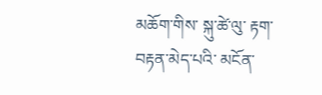མཆོག་གིས་ སྐུ་ཚེ་ལུ་ རྟག་བརྟན་མེད་པའི་ མངོན་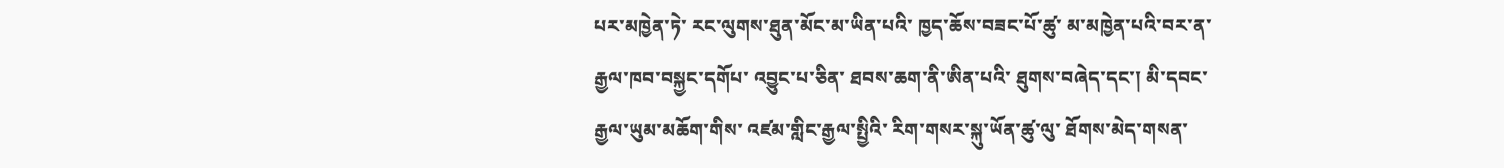པར་མཁྱེན་ཏེ་ རང་ལུགས་ཐུན་མོང་མ་ཡིན་པའི་ ཁྱད་ཆོས་བཟང་པོ་ཚུ་ མ་མཁྱེན་པའི་བར་ན་ རྒྱལ་ཁབ་བསྐྱང་དགོཔ་ འབྱུང་པ་ཅིན་ ཐབས་ཆག་ནི་ཨིན་པའི་ ཐུགས་བཞེད་དང་། མི་དབང་རྒྱལ་ཡུམ་མཆོག་གིས་ འཛམ་གླིང་རྒྱལ་སྤྱིའི་ རིག་གསར་སྐུ་ཡོན་ཚུ་ལུ་ ཐོགས་མེད་གསན་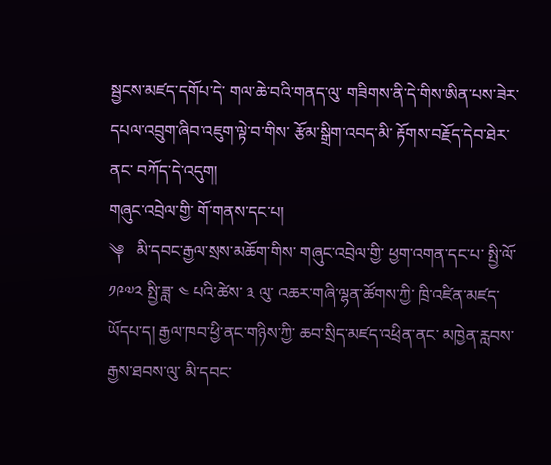སྦྱངས་མཛད་དགོཔ་དེ་ གལ་ཆེ་བའི་གནད་ལུ་ གཟིགས་ནི་དེ་གིས་ཨིན་པས་ཟེར་ དཔལ་འབྲུག་ཞིབ་འཇུག་ལྟེ་བ་གིས་ རྩོམ་སྒྲིག་འབད་མི་ རྟོགས་བརྗོད་དེབ་ཐེར་ནང་ བཀོད་དེ་འདུག།
གཞུང་འབྲེལ་གྱི་ གོ་གནས་དང་པ།
༆   མི་དབང་རྒྱལ་སྲས་མཆོག་གིས་ གཞུང་འབྲེལ་གྱི་ ཕྱག་འགན་དང་པ་ སྤྱི་ལོ་ ༡༩༧༢ སྤྱི་ཟླ་ ༤ པའི་ཚེས་ ༣ ལུ་ འཆར་གཞི་ལྷན་ཚོགས་ཀྱི་ ཁྲི་འཛིན་མཛད་ཡོདཔ་ད། རྒྱལ་ཁབ་ཕྱི་ནང་གཉིས་ཀྱི་ ཆབ་སྲིད་མཛད་འཕྲིན་ནང་ མཁྱེན་རླབས་རྒྱས་ཐབས་ལུ་ མི་དབང་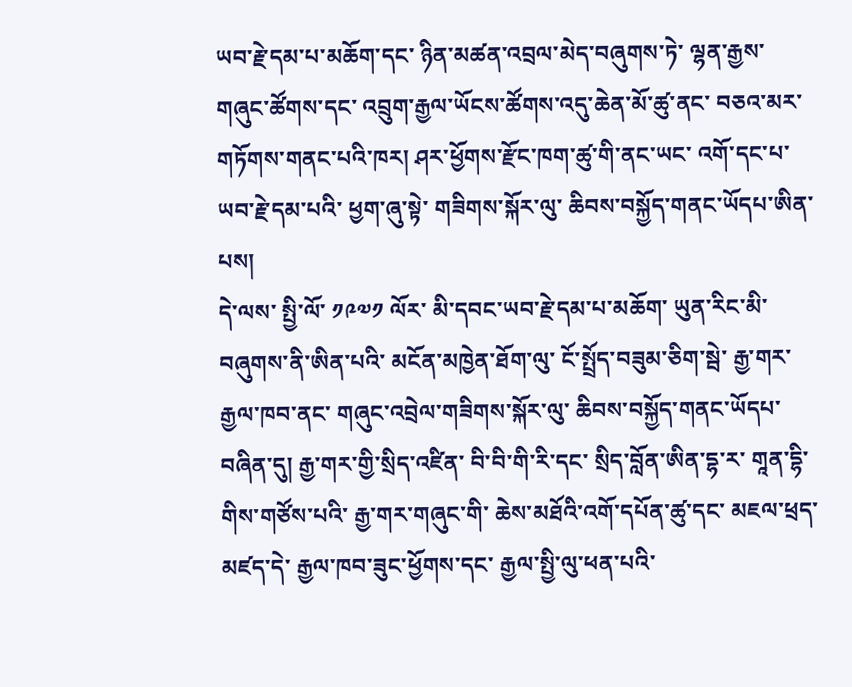ཡབ་རྗེ་དམ་པ་མཆོག་དང་ ཉིན་མཚན་འབྲལ་མེད་བཞུགས་ཏེ་ ལྷན་རྒྱས་གཞུང་ཚོགས་དང་ འབྲུག་རྒྱལ་ཡོངས་ཚོགས་འདུ་ཆེན་མོ་ཚུ་ནང་ བཅའ་མར་གཏོགས་གནང་པའི་ཁར། ཤར་ཕྱོགས་རྫོང་ཁག་ཚུ་གི་ནང་ཡང་ འགོ་དང་པ་ ཡབ་རྗེ་དམ་པའི་ ཕྱག་ཞུ་སྟེ་ གཟིགས་སྐོར་ལུ་ ཆིབས་བསྐྱོད་གནང་ཡོདཔ་ཨིན་པས།
དེ་ལས་ སྤྱི་ལོ་ ༡༩༧༡ ལོར་ མི་དབང་ཡབ་རྗེ་དམ་པ་མཆོག་ ཡུན་རིང་མི་བཞུགས་ནི་ཨིན་པའི་ མངོན་མཁྱེན་ཐོག་ལུ་ ངོ་སྤྲོད་བཟུམ་ཅིག་སྦེ་ རྒྱ་གར་རྒྱལ་ཁབ་ནང་ གཞུང་འབྲེལ་གཟིགས་སྐོར་ལུ་ ཆིབས་བསྐྱོད་གནང་ཡོདཔ་བཞིན་དུ། རྒྱ་གར་གྱི་སྲིད་འཛིན་ བི་བི་གི་རི་དང་ སྲིད་བློན་ཨིན་དྷ་ར་ གཱན་དྷི་གིས་གཙོས་པའི་ རྒྱ་གར་གཞུང་གི་ ཆེས་མཐོའི་འགོ་དཔོན་ཚུ་དང་ མཇལ་ཕྲད་མཛད་དེ་ རྒྱལ་ཁབ་ཟུང་ཕྱོགས་དང་ རྒྱལ་སྤྱི་ལུ་ཕན་པའི་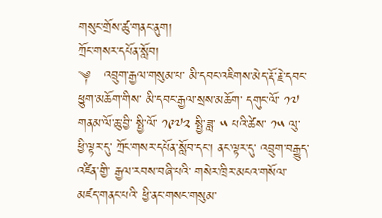གསུང་གྲོས་ཚུ་གནང་ནུག།
ཀྲོང་གསར་དཔོན་སློབ།
༆   འབྲུག་རྒྱལ་གསུམ་པ་ མི་དབང་འཇིགས་མེད་རྡོ་རྗེ་དབང་ཕྱུག་མཆོག་གིས་ མི་དབང་རྒྱལ་སྲས་མཆོག་ དགུང་ལོ་ ༡༧ གནམ་ལོ་ཆུ་བྱི་ སྤྱི་ལོ་ ༡༩༧༢ སྤྱི་ཟླ་ ༥ པའི་ཚེས་ ༡༥ ལུ་ ཕྱི་ལྟར་དུ་ ཀྲོང་གསར་དཔོན་སློབ་དང་། ནང་ལྟར་དུ་ འབྲུག་བརྒྱུད་འཛིན་གྱི་ རྒྱལ་རབས་བཞི་པའི་ གསེར་ཁྲིར་མངའ་གསོལ་ མཛད་གནང་པའི་ ཕྱི་ནང་གསང་གསུམ་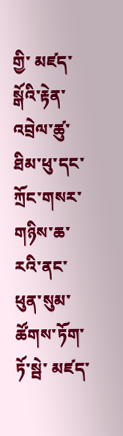གྱི་ མཛད་སྒོའི་རྟེན་འབྲེལ་ཚུ་ ཐིམ་ཕུ་དང་ ཀྲོང་གསར་གཉིས་ཆ་རའི་ནང་ ཕུན་སུམ་ཚོགས་ཏོག་ཏོ་སྦེ་ མཛད་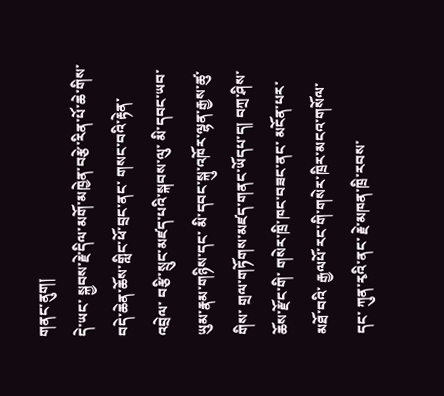གནང་ནུག།
དེ་ཡང་ སྐྱབས་རྗེ་དིལ་མགོ་མཁྱེན་བརྩེ་རིན་པོ་ཆེ་གིས་ བདེ་ཆེན་ཆོས་གླིང་ཕོ་བྲང་ནང་ གསང་བའི་རྟེན་འབྲེལ་ བརྩི་སྲུང་མཛད་པའི་སྐབས་ལུ་ མི་དབང་ཡབ་ཡུམ་རྣམ་གཉིས་དང་ མི་དབང་སྐུ་འཁོར་ལྷན་རྒྱས་ཚུ་གིས་ གྲལ་གཏོགས་མཛད་གནང་ཡོདཔ་ད། བཀྲ་ཤིས་ཆོས་རྫོང་གི་ གསེར་ཁྲི་ཁང་བཟང་ནང་ མངོན་པར་མཐོ་བའི་ རྒྱལཔོ་རང་གི་གསེར་ཁྲིར་མངའ་གསོལ་དང་ ཀུན་རྭའི་ནང་ རྗེ་མཁན་ཁྲི་རབས་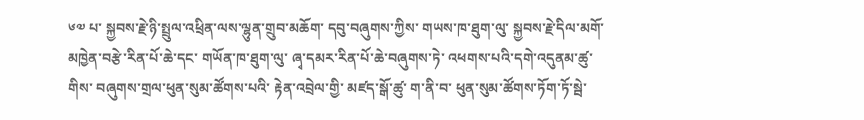༦༧ པ་ སྐྱབས་རྗེ་ཉི་སྤྲུལ་འཕྲིན་ལས་ལྷུན་གྲུབ་མཆོག་ དབུ་བཞུགས་ཀྱིས་ གཡས་ཁ་ཐུག་ལུ་ སྐྱབས་རྗེ་དིལ་མགོ་མཁྱེན་བརྩེ་རིན་པོ་ཆེ་དང་ གཡོན་ཁ་ཐུག་ལུ་ ཞྭ་དམར་རིན་པོ་ཆེ་བཞུགས་ཏེ་ འཕགས་པའི་དགེ་འདུནམ་ཚུ་གིས་ བཞུགས་གྲལ་ཕུན་སུམ་ཚོགས་པའི་ རྟེན་འབྲེལ་གྱི་ མཛད་སྒོ་ཚུ་ ག་ནི་བ་ ཕུན་སུམ་ཚོགས་ཏོག་ཏོ་སྦེ་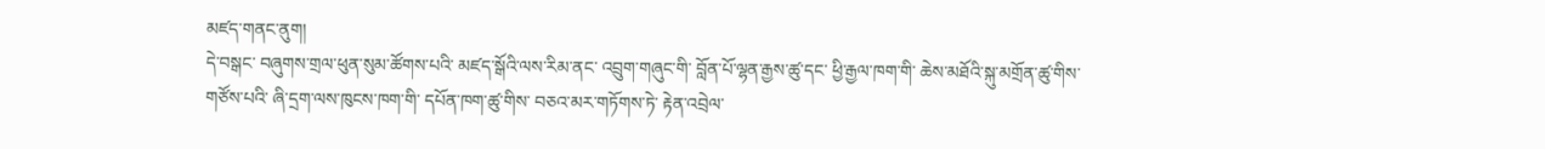མཛད་གནང་ནུག།
དེ་བསྒང་ བཞུགས་གྲལ་ཕུན་སུམ་ཚོགས་པའི་ མཛད་སྒོའི་ལས་རིམ་ནང་ འབྲུག་གཞུང་གི་ བློན་པོ་ལྷན་རྒྱས་ཚུ་དང་ ཕྱི་རྒྱལ་ཁག་གི་ ཆེས་མཐོའི་སྐུ་མགྲོན་ཚུ་གིས་གཙོས་པའི་ ཞི་དྲག་ལས་ཁུངས་ཁག་གི་ དཔོན་ཁག་ཚུ་གིས་ བཅའ་མར་གཏོགས་ཏེ་ རྟེན་འབྲེལ་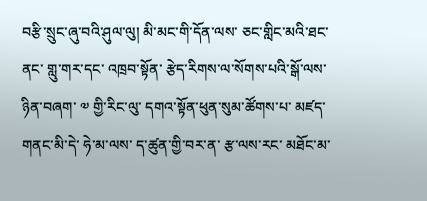བརྩི་སྲུང་ཞུ་བའི་ཤུལ་ལུ། མི་མང་གི་དོན་ལས་ ཅང་གླིང་མའི་ཐང་ནང་ གླུ་གར་དང་ འཁྲབ་སྟོན་ རྩེད་རིགས་ལ་སོགས་པའི་སྒོ་ལས་ ཉིན་བཞག་ ༧ གྱི་རིང་ལུ་ དགའ་སྟོན་ཕུན་སུམ་ཚོགས་པ་ མཛད་གནང་མི་དེ་ ཧེ་མ་ལས་ ད་ཚུན་གྱི་བར་ན་ རྩ་ལས་རང་ མཐོང་མ་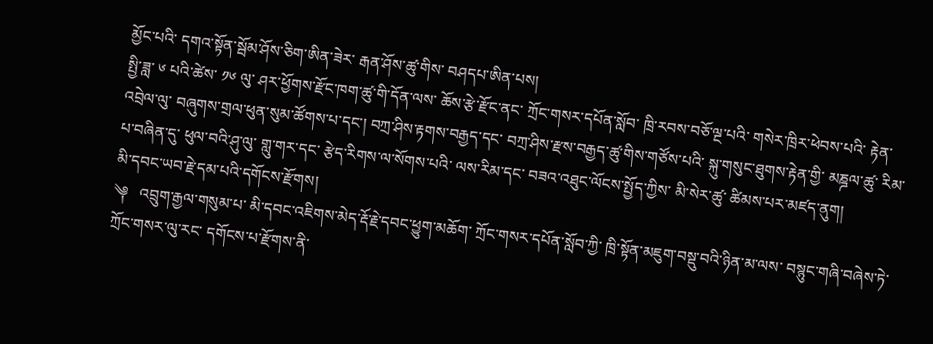མྱོང་པའི་ དགའ་སྟོན་སྦོམ་ཤོས་ཅིག་ཨིན་ཟེར་ རྒན་ཤོས་ཚུ་གིས་ བཤདཔ་ཨིན་པས།
སྤྱི་ཟླ་ ༦ པའི་ཚེས་ ༡༦ ལུ་ ཤར་ཕྱོགས་རྫོང་ཁག་ཚུ་གི་དོན་ལས་ ཆོས་རྩེ་རྫོང་ནང་ ཀྲོང་གསར་དཔོན་སློབ་ ཁྲི་རབས་བཅོ་ལྔ་པའི་ གསེར་ཁྲིར་ཕེབས་པའི་ རྟེན་འབྲེལ་ལུ་ བཞུགས་གྲལ་ཕུན་སུམ་ཚོགས་པ་དང་། བཀྲ་ཤིས་རྟགས་བརྒྱད་དང་ བཀྲ་ཤིས་རྫས་བརྒྱད་ཚུ་གིས་གཙོས་པའི་ སྐུ་གསུང་ཐུགས་རྟེན་གྱི་ མཎྜལ་ཚུ་ རིམ་པ་བཞིན་དུ་ ཕུལ་བའི་ཤུ་ལུ་ གླུ་གར་དང་ རྩེད་རིགས་ལ་སོགས་པའི་ ལས་རིམ་དང་ བཟའ་འཐུང་ལོངས་སྤྱོད་ཀྱིས་ མི་སེར་ཚུ་ ཚིམས་པར་མཛད་ནུག།
མི་དབང་ཡབ་རྗེ་དམ་པའི་དགོངས་རྫོགས།
༆   འབྲུག་རྒྱལ་གསུམ་པ་ མི་དབང་འཇིགས་མེད་རྡོ་རྗེ་དབང་ཕྱུག་མཆོག་ ཀྲོང་གསར་དཔོན་སློབ་ཀྱི་ ཁྲི་སྟོན་མཇུག་བསྡུ་བའི་ཉིན་མ་ལས་ བསྙུང་གཞི་བཞེས་ཏེ་ ཀྲོང་གསར་ལུ་རང་ དགོངས་པ་རྫོགས་ནི་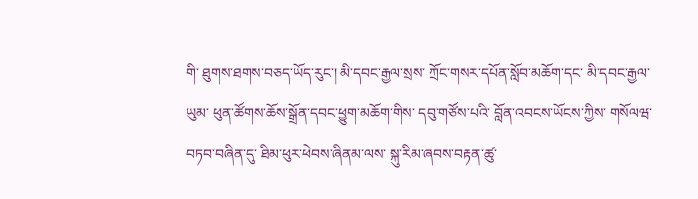གི་ ཐུགས་ཐགས་བཅད་ཡོད་རུང་། མི་དབང་རྒྱལ་སྲས་ ཀྲོང་གསར་དཔོན་སློབ་མཆོག་དང་ མི་དབང་རྒྱལ་ཡུམ་ ཕུན་ཚོགས་ཆོས་སྒྲོན་དབང་ཕྱུག་མཆོག་གིས་ དབུ་གཙོས་པའི་ བློན་འབངས་ཡོངས་ཀྱིས་ གསོལཝ་བཏབ་བཞིན་དུ་ ཐིམ་ཕུར་ཕེབས་ཞིནམ་ལས་ སྐུ་རིམ་ཞབས་བརྟན་ཚུ་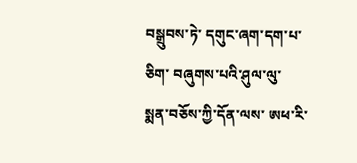བསྒྲུབས་ཏེ་ དགུང་ཞག་དག་པ་ཅིག་ བཞུགས་པའི་ཤུལ་ལུ་ སྨན་བཅོས་ཀྱི་དོན་ལས་ ཨཕ་རི་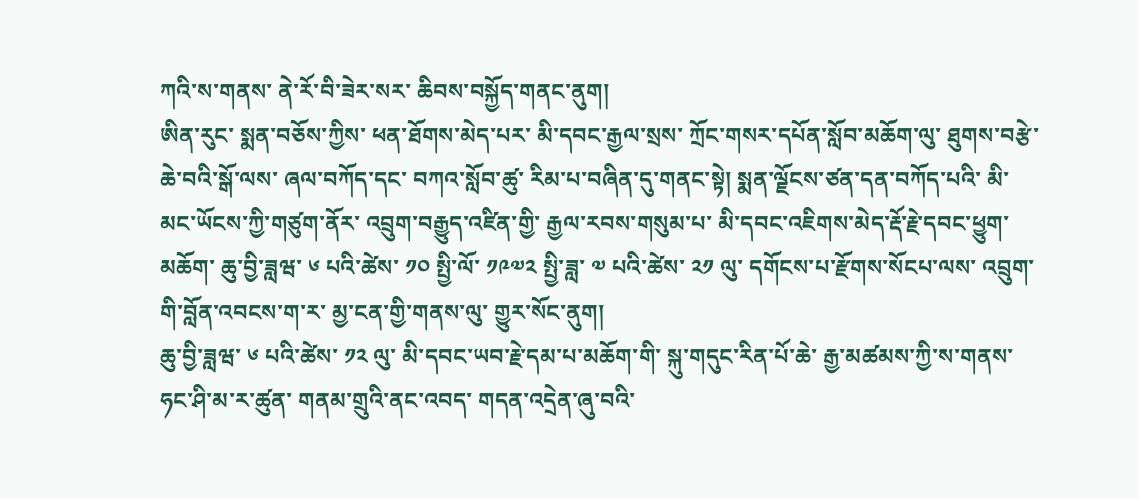ཀའི་ས་གནས་ ནེ་རོ་བི་ཟེར་སར་ ཆིབས་བསྐྱོད་གནང་ནུག།
ཨིན་རུང་ སྨན་བཅོས་ཀྱིས་ ཕན་ཐོགས་མེད་པར་ མི་དབང་རྒྱལ་སྲས་ ཀྲོང་གསར་དཔོན་སློབ་མཆོག་ལུ་ ཐུགས་བརྩེ་ཆེ་བའི་སྒོ་ལས་ ཞལ་བཀོད་དང་ བཀའ་སློབ་ཚུ་ རིམ་པ་བཞིན་དུ་གནང་སྟེ། སྨན་ལྗོངས་ཙན་དན་བཀོད་པའི་ མི་མང་ཡོངས་ཀྱི་གཙུག་ནོར་ འབྲུག་བརྒྱུད་འཛིན་གྱི་ རྒྱལ་རབས་གསུམ་པ་ མི་དབང་འཇིགས་མེད་རྡོ་རྗེ་དབང་ཕྱུག་མཆོག་ ཆུ་བྱི་ཟླཝ་ ༦ པའི་ཚེས་ ༡༠ སྤྱི་ལོ་ ༡༩༧༢ སྤྱི་ཟླ་ ༧ པའི་ཚེས་ ༢༡ ལུ་ དགོངས་པ་རྫོགས་སོངཔ་ལས་ འབྲུག་གི་བློན་འབངས་ག་ར་ མྱ་ངན་གྱི་གནས་ལུ་ གྱུར་སོང་ནུག།
ཆུ་བྱི་ཟླཝ་ ༦ པའི་ཚེས་ ༡༢ ལུ་ མི་དབང་ཡབ་རྗེ་དམ་པ་མཆོག་གི་ སྐུ་གདུང་རིན་པོ་ཆེ་ རྒྱ་མཚམས་ཀྱི་ས་གནས་ ཧང་ཤི་མ་ར་ཚུན་ གནམ་གྲུའི་ནང་འབད་ གདན་འདྲེན་ཞུ་བའི་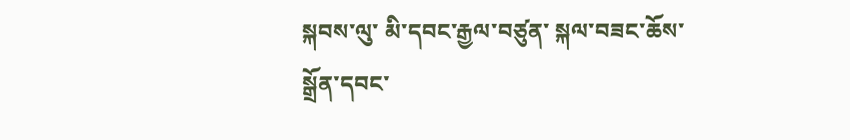སྐབས་ལུ་ མི་དབང་རྒྱལ་བཙུན་ སྐལ་བཟང་ཆོས་སྒྲོན་དབང་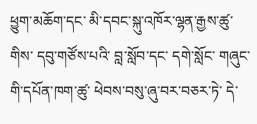ཕྱུག་མཆོག་དང་ མི་དབང་སྐུ་འཁོར་ལྷན་རྒྱས་ཚུ་གིས་ དབུ་གཙོས་པའི་ བླ་སློབ་དང་ དགེ་སློང་ གཞུང་གི་དཔོན་ཁག་ཚུ་ ཕེབས་བསུ་ཞུ་བར་བཅར་ཏེ་ དེ་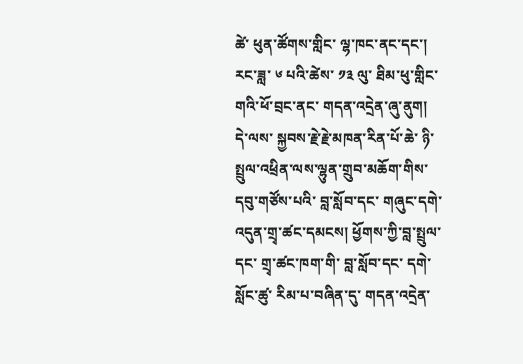ཚེ་ ཕུན་ཚོགས་གླིང་ ལྷ་ཁང་ནང་དང་། རང་ཟླ་ ༦ པའི་ཚེས་ ༡༣ ལུ་ ཐིམ་ཕུ་གླིང་གའི་ཕོ་བྲང་ནང་ གདན་འདྲེན་ཞུ་ནུག།
དེ་ལས་ སྐྱབས་རྗེ་རྗེ་མཁན་རིན་པོ་ཆེ་ ཉི་སྤྲུལ་འཕྲིན་ལས་ལྷུན་གྲུབ་མཆོག་གིས་ དབུ་གཙོས་པའི་ བླ་སློབ་དང་ གཞུང་དགེ་འདུན་གྲྭ་ཚང་དམངས། ཕྱོགས་ཀྱི་བླ་སྤྲུལ་དང་ གྲྭ་ཚང་ཁག་གི་ བླ་སློབ་དང་ དགེ་སློང་ཚུ་ རིམ་པ་བཞིན་དུ་ གདན་འདྲེན་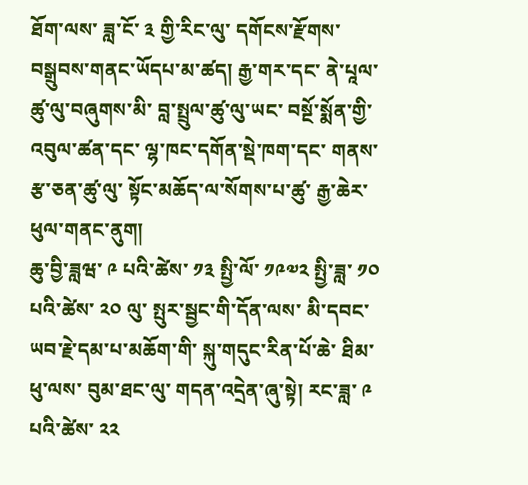ཐོག་ལས་ ཟླ་ངོ་ ༣ གྱི་རིང་ལུ་ དགོངས་རྫོགས་བསྒྲུབས་གནང་ཡོདཔ་མ་ཚད། རྒྱ་གར་དང་ ནེ་པཱལ་ཚུ་ལུ་བཞུགས་མི་ བླ་སྤྲུལ་ཚུ་ལུ་ཡང་ བསྔོ་སྨོན་གྱི་ འབུལ་ཚན་དང་ ལྷ་ཁང་དགོན་སྡེ་ཁག་དང་ གནས་རྩ་ཅན་ཚུ་ལུ་ སྟོང་མཆོད་ལ་སོགས་པ་ཚུ་ རྒྱ་ཆེར་ཕུལ་གནང་ནུག།
ཆུ་བྱི་ཟླཝ་ ༩ པའི་ཚེས་ ༡༣ སྤྱི་ལོ་ ༡༩༧༢ སྤྱི་ཟླ་ ༡༠ པའི་ཚེས་ ༢༠ ལུ་ སྤུར་སྦྱང་གི་དོན་ལས་ མི་དབང་ཡབ་རྗེ་དམ་པ་མཆོག་གི་ སྐུ་གདུང་རིན་པོ་ཆེ་ ཐིམ་ཕུ་ལས་ བུམ་ཐང་ལུ་ གདན་འདྲེན་ཞུ་སྟེ། རང་ཟླ་ ༩ པའི་ཚེས་ ༢༢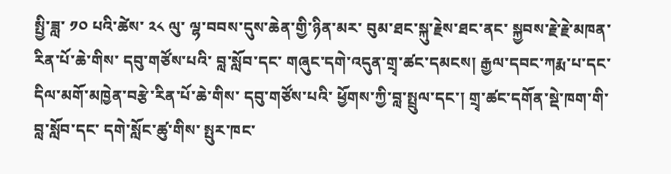སྤྱི་ཟླ་ ༡༠ པའི་ཚེས་ ༢༨ ལུ་ ལྷ་བབས་དུས་ཆེན་གྱི་ཉིན་མར་ བུམ་ཐང་སྐུ་རྗེས་ཐང་ནང་ སྐྱབས་རྗེ་རྗེ་མཁན་རིན་པོ་ཆེ་གིས་ དབུ་གཙོས་པའི་ བླ་སློབ་དང་ གཞུང་དགེ་འདུན་གྲྭ་ཚང་དམངས། རྒྱལ་དབང་ཀརྨ་པ་དང་ དིལ་མགོ་མཁྱེན་བརྩེ་རིན་པོ་ཆེ་གིས་ དབུ་གཙོས་པའི་ ཕྱོགས་ཀྱི་བླ་སྤྲུལ་དང་། གྲྭ་ཚང་དགོན་སྡེ་ཁག་གི་ བླ་སློབ་དང་ དགེ་སློང་ཚུ་གིས་ སྤུར་ཁང་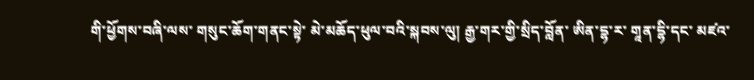གི་ཕྱོགས་བཞི་ལས་ གསུང་ཆོག་གནང་སྟེ་ མེ་མཆོད་ཕུལ་བའི་སྐབས་ལུ། རྒྱ་གར་གྱི་སྲིད་བློན་ ཨིན་དྷ་ར་ གཱན་དྷི་དང་ མཛའ་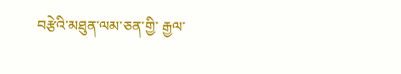བརྩེའི་མཐུན་ལམ་ཅན་གྱི་ རྒྱལ་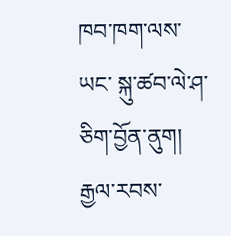ཁབ་ཁག་ལས་ཡང་ སྐུ་ཚབ་ལེ་ཤ་ཅིག་བྱོན་ནུག།
རྒྱལ་རབས་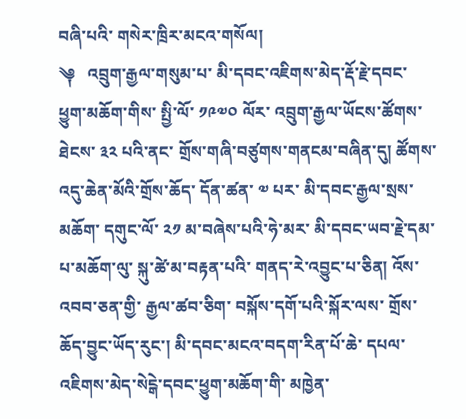བཞི་པའི་ གསེར་ཁྲིར་མངའ་གསོལ།
༆   འབྲུག་རྒྱལ་གསུམ་པ་ མི་དབང་འཇིགས་མེད་རྡོ་རྗེ་དབང་ཕྱུག་མཆོག་གིས་ སྤྱི་ལོ་ ༡༩༧༠ ལོར་ འབྲུག་རྒྱལ་ཡོངས་ཚོགས་ཐེངས་ ༣༢ པའི་ནང་ གྲོས་གཞི་བཙུགས་གནངམ་བཞིན་དུ། ཚོགས་འདུ་ཆེན་མོའི་གྲོས་ཆོད་ དོན་ཚན་ ༧ པར་ མི་དབང་རྒྱལ་སྲས་མཆོག་ དགུང་ལོ་ ༢༡ མ་བཞེས་པའི་ཧེ་མར་ མི་དབང་ཡབ་རྗེ་དམ་པ་མཆོག་ལུ་ སྐུ་ཚེ་མ་བརྟན་པའི་ གནད་རེ་འབྱུང་པ་ཅིན། འོས་འབབ་ཅན་གྱི་ རྒྱལ་ཚབ་ཅིག་ བསྐོས་དགོ་པའི་སྐོར་ལས་ གྲོས་ཆོད་བྱུང་ཡོད་རུང་། མི་དབང་མངའ་བདག་རིན་པོ་ཆེ་ དཔལ་འཇིགས་མེད་སེངྒེ་དབང་ཕྱུག་མཆོག་གི་ མཁྱེན་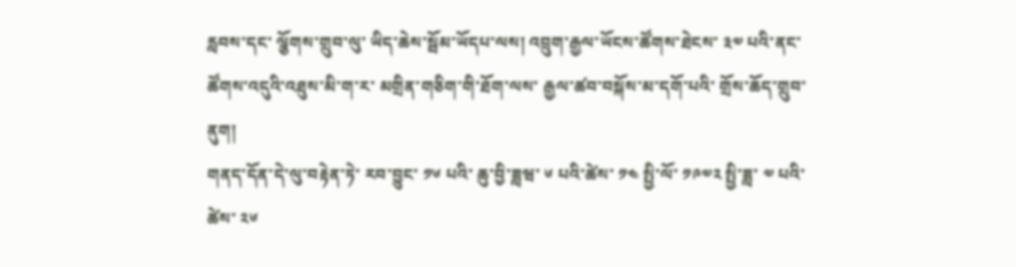རླབས་དང་ ལྕོགས་གྲུབ་ལུ་ ཡིད་ཆེས་སྦོམ་ཡོདཔ་ལས། འབྲུག་རྒྱལ་ཡོངས་ཚོགས་ཐེངས་ ༣༧ པའི་ནང་ ཚོགས་འདུའི་འཐུས་མི་ག་ར་ མགྲིན་གཅིག་གི་ཐོག་ལས་ རྒྱལ་ཚབ་བསྐོས་མ་དགོ་པའི་ གྲོས་ཆོད་གྲུབ་ནུག།
གནད་དོན་དེ་ལུ་བརྟེན་ཏེ་ རབ་བྱུང་ ༡༦ པའི་ ཆུ་བྱི་ཟླཝ་ ༦ པའི་ཚེས་ ༡༤ སྤྱི་ལོ་ ༡༩༧༢ སྤྱི་ཟླ་ ༧ པའི་ཚེས་ ༢༦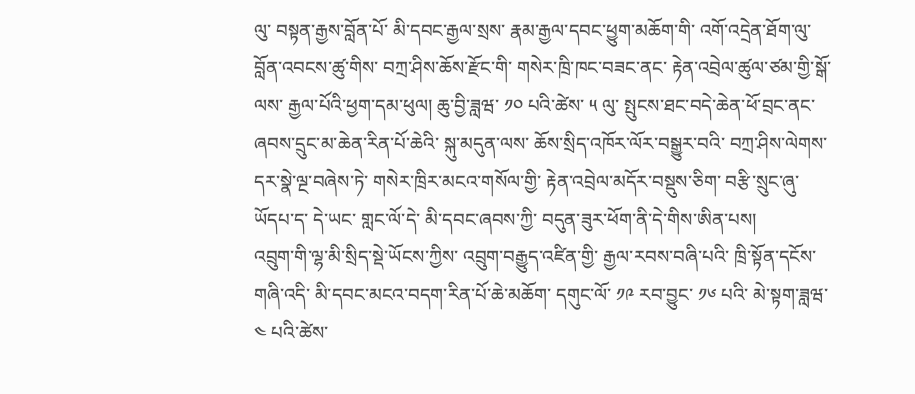ལུ་ བསྟན་རྒྱས་བློན་པོ་ མི་དབང་རྒྱལ་སྲས་ རྣམ་རྒྱལ་དབང་ཕྱུག་མཆོག་གི་ འགོ་འདྲེན་ཐོག་ལུ་ བློན་འབངས་ཚུ་གིས་ བཀྲ་ཤིས་ཆོས་རྫོང་གི་ གསེར་ཁྲི་ཁང་བཟང་ནང་ རྟེན་འབྲེལ་ཚུལ་ཙམ་གྱི་སྒོ་ལས་ རྒྱལ་པོའི་ཕྱག་དམ་ཕུལ། ཆུ་བྱི་ཟླཝ་ ༡༠ པའི་ཚེས་ ༥ ལུ་ སྤུངས་ཐང་བདེ་ཆེན་ཕོ་བྲང་ནང་ ཞབས་དྲུང་མ་ཆེན་རིན་པོ་ཆེའི་ སྐུ་མདུན་ལས་ ཆོས་སྲིད་འཁོར་ལོར་བསྒྱུར་བའི་ བཀྲ་ཤིས་ལེགས་དར་སྣེ་ལྔ་བཞེས་ཏེ་ གསེར་ཁྲིར་མངའ་གསོལ་གྱི་ རྟེན་འབྲེལ་མདོར་བསྡུས་ཅིག་ བརྩི་སྲུང་ཞུ་ཡོདཔ་ད་ དེ་ཡང་ གླང་ལོ་དེ་ མི་དབང་ཞབས་ཀྱི་ བདུན་ཟུར་ཕོག་ནི་དེ་གིས་ཨིན་པས།
འབྲུག་གི་ལྷ་མི་སྲིད་སྡེ་ཡོངས་ཀྱིས་ འབྲུག་བརྒྱུད་འཛིན་གྱི་ རྒྱལ་རབས་བཞི་པའི་ ཁྲི་སྟོན་དངོས་གཞི་འདི་ མི་དབང་མངའ་བདག་རིན་པོ་ཆེ་མཆོག་ དགུང་ལོ་ ༡༩ རབ་བྱུང་ ༡༦ པའི་ མེ་སྟག་ཟླཝ་ ༤ པའི་ཚེས་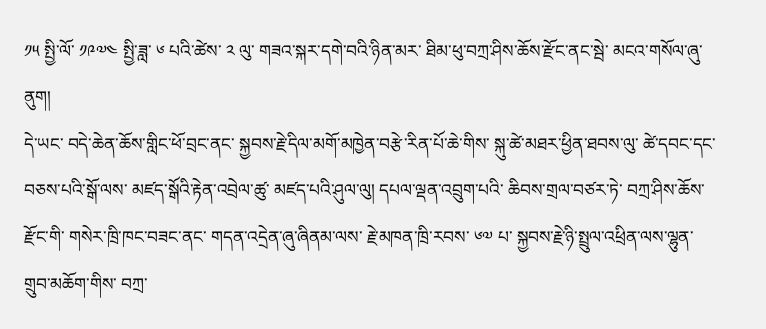༡༥ སྤྱི་ལོ་ ༡༩༧༤ སྤྱི་ཟླ་ ༦ པའི་ཚེས་ ༢ ལུ་ གཟའ་སྐར་དགེ་བའི་ཉིན་མར་ ཐིམ་ཕུ་བཀྲ་ཤིས་ཆོས་རྫོང་ནང་སྦེ་ མངའ་གསོལ་ཞུ་ནུག།
དེ་ཡང་ བདེ་ཆེན་ཆོས་གླིང་ཕོ་བྲང་ནང་ སྐྱབས་རྗེ་དིལ་མགོ་མཁྱེན་བརྩེ་རིན་པོ་ཆེ་གིས་ སྐུ་ཚེ་མཐར་ཕྱིན་ཐབས་ལུ་ ཚེ་དབང་དང་བཅས་པའི་སྒོ་ལས་ མཛད་སྒོའི་རྟེན་འབྲེལ་ཚུ་ མཛད་པའི་ཤུལ་ལུ། དཔལ་ལྡན་འབྲུག་པའི་ ཆིབས་གྲལ་བཙར་ཏེ་ བཀྲ་ཤིས་ཆོས་རྫོང་གི་ གསེར་ཁྲི་ཁང་བཟང་ནང་ གདན་འདྲེན་ཞུ་ཞིནམ་ལས་ རྗེ་མཁན་ཁྲི་རབས་ ༦༧ པ་ སྐྱབས་རྗེ་ཉི་སྤྲུལ་འཕྲིན་ལས་ལྷུན་གྲུབ་མཆོག་གིས་ བཀྲ་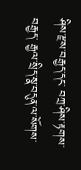ཤིས་རྫས་བརྒྱད་དང་ བཀྲ་ཤིས་རྟགས་བརྒྱད་ རྒྱལ་སྲིད་སྣ་བདུན་ལ་སོགས་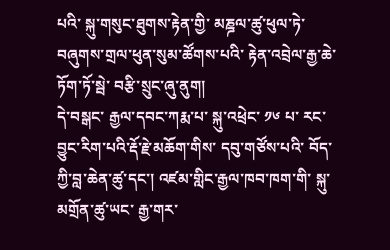པའི་ སྐུ་གསུང་ཐུགས་རྟེན་གྱི་ མཎྜལ་ཚུ་ཕུལ་ཏེ་ བཞུགས་གྲལ་ཕུན་སུམ་ཚོགས་པའི་ རྟེན་འབྲེལ་རྒྱ་ཆེ་ཏོག་ཏོ་སྦེ་ བརྩི་སྲུང་ཞུ་ནུག།
དེ་བསྒང་ རྒྱལ་དབང་ཀརྨ་པ་ སྐུ་འཕྲེང་ ༡༦ པ་ རང་བྱུང་རིག་པའི་རྡོ་རྗེ་མཆོག་གིས་ དབུ་གཙོས་པའི་ བོད་ཀྱི་བླ་ཆེན་ཚུ་དང་། འཛམ་གླིང་རྒྱལ་ཁབ་ཁག་གི་ སྐུ་མགྲོན་ཚུ་ཡང་ རྒྱ་གར་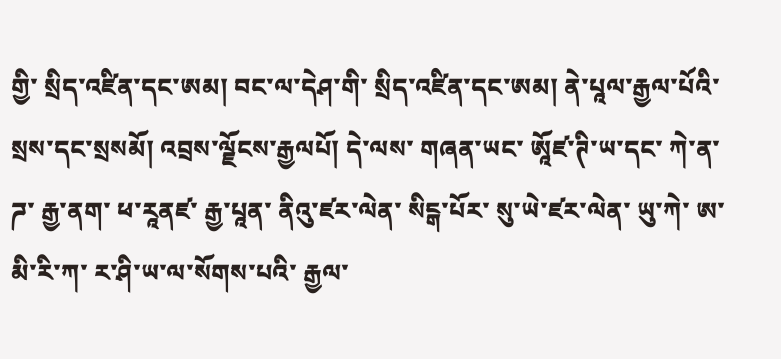གྱི་ སྲིད་འཛིན་དང་ཨམ། བང་ལ་དེཤ་གི་ སྲིད་འཛིན་དང་ཨམ། ནེ་པཱལ་རྒྱལ་པོའི་ སྲས་དང་སྲསམོ། འབྲས་ལྗོངས་རྒྱལཔོ། དེ་ལས་ གཞན་ཡང་ ཨཱོཛ་ཊི་ཡ་དང་ ཀེ་ན་ཌ་ རྒྱ་ནག་ ཕ་རཱནཛ་ རྒྱ་པཱན་ ནིའུ་ཛར་ལེན་ སིངྒ་པོར་ སུ་ཡེ་ཛར་ལེན་ ཡུ་ཀེ་ ཨ་མི་རི་ཀ་ ར་ཤི་ཡ་ལ་སོགས་པའི་ རྒྱལ་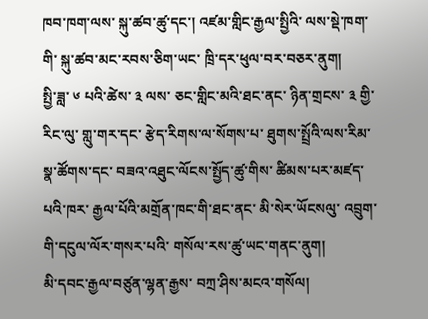ཁབ་ཁག་ལས་ སྐུ་ཚབ་ཚུ་དང་། འཛམ་གླིང་རྒྱལ་སྤྱིའི་ ལས་སྡེ་ཁག་གི་ སྐུ་ཚབ་མང་རབས་ཅིག་ཡང་ ཁྲི་དར་ཕུལ་བར་བཅར་ནུག།
སྤྱི་ཟླ་ ༦ པའི་ཚེས་ ༣ ལས་ ཅང་གླིང་མའི་ཐང་ནང་ ཉིན་གྲངས་ ༣ གྱི་རིང་ལུ་ གླུ་གར་དང་ རྩེད་རིགས་ལ་སོགས་པ་ ཐུགས་སྤྲོའི་ལས་རིམ་སྣ་ཚོགས་དང་ བཟའ་འཐུང་ལོངས་སྤྱོད་ཚུ་གིས་ ཚིམས་པར་མཛད་པའི་ཁར་ རྒྱལ་པོའི་མགྲོན་ཁང་གི་ཐང་ནང་ མི་སེར་ཡོངསལུ་ འབྲུག་གི་དངུལ་ལོར་གསར་པའི་ གསོལ་རས་ཚུ་ཡང་གནང་ནུག།
མི་དབང་རྒྱལ་བཙུན་ལྷན་རྒྱས་ བཀྲ་ཤིས་མངའ་གསོལ།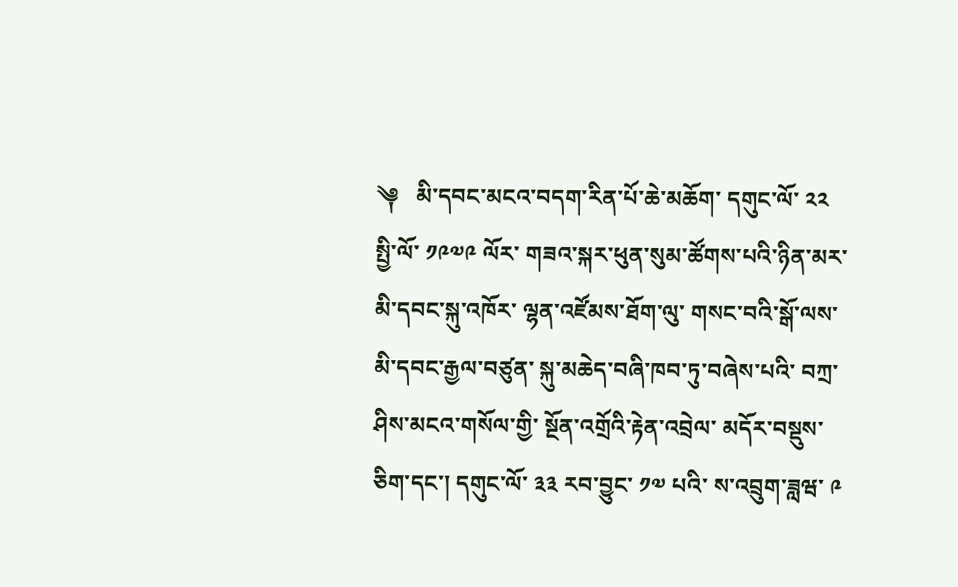༆   མི་དབང་མངའ་བདག་རིན་པོ་ཆེ་མཆོག་ དགུང་ལོ་ ༢༢ སྤྱི་ལོ་ ༡༩༧༩ ལོར་ གཟའ་སྐར་ཕུན་སུམ་ཚོགས་པའི་ཉིན་མར་ མི་དབང་སྐུ་འཁོར་ ལྷན་འཛོམས་ཐོག་ལུ་ གསང་བའི་སྒོ་ལས་ མི་དབང་རྒྱལ་བཙུན་ སྐུ་མཆེད་བཞི་ཁབ་ཏུ་བཞེས་པའི་ བཀྲ་ཤིས་མངའ་གསོལ་གྱི་ སྔོན་འགྲོའི་རྟེན་འབྲེལ་ མདོར་བསྡུས་ཅིག་དང་། དགུང་ལོ་ ༣༣ རབ་བྱུང་ ༡༧ པའི་ ས་འབྲུག་ཟླཝ་ ༩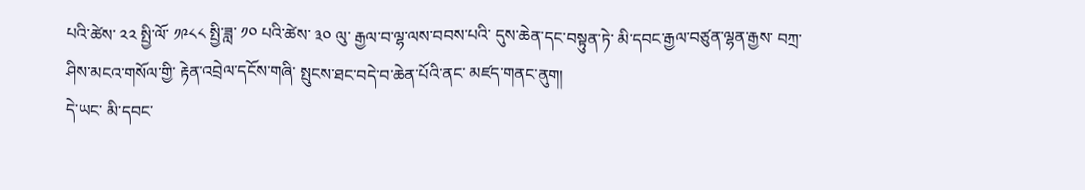པའི་ཚེས་ ༢༢ སྤྱི་ལོ་ ༡༩༨༨ སྤྱི་ཟླ་ ༡༠ པའི་ཚེས་ ༣༠ ལུ་ རྒྱལ་བ་ལྷ་ལས་བབས་པའི་ དུས་ཆེན་དང་བསྟུན་ཏེ་ མི་དབང་རྒྱལ་བཙུན་ལྷན་རྒྱས་ བཀྲ་ཤིས་མངའ་གསོལ་གྱི་ རྟེན་འབྲེལ་དངོས་གཞི་ སྤུངས་ཐང་བདེ་བ་ཆེན་པོའི་ནང་ མཛད་གནང་ནུག།
དེ་ཡང་ མི་དབང་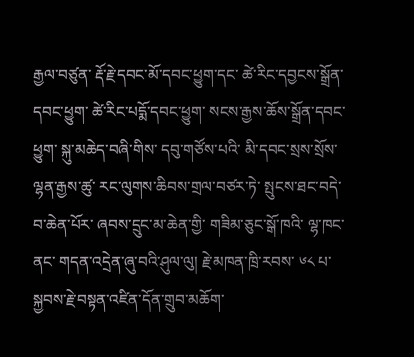རྒྱལ་བཙུན་ རྡོ་རྗེ་དབང་མོ་དབང་ཕྱུག་དང་ ཚེ་རིང་དབྱངས་སྒྲོན་དབང་ཕྱུག་ ཚེ་རིང་པདྨོ་དབང་ཕྱུག་ སངས་རྒྱས་ཆོས་སྒྲོན་དབང་ཕྱུག་ སྐུ་མཆེད་བཞི་གིས་ དབུ་གཙོས་པའི་ མི་དབང་སྲས་སྲོས་ལྷན་རྒྱས་ཚུ་ རང་ལུགས་ཆིབས་གྲལ་བཙར་ཏེ་ སྤུངས་ཐང་བདེ་བ་ཆེན་པོར་ ཞབས་དྲུང་མ་ཆེན་གྱི་ གཟིམ་ཅུང་སྒོ་ཁའི་ ལྷ་ཁང་ནང་ གདན་འདྲེན་ཞུ་བའི་ཤུལ་ལུ། རྗེ་མཁན་ཁྲི་རབས་ ༦༨ པ་ སྐྱབས་རྗེ་བསྟན་འཛིན་དོན་གྲུབ་མཆོག་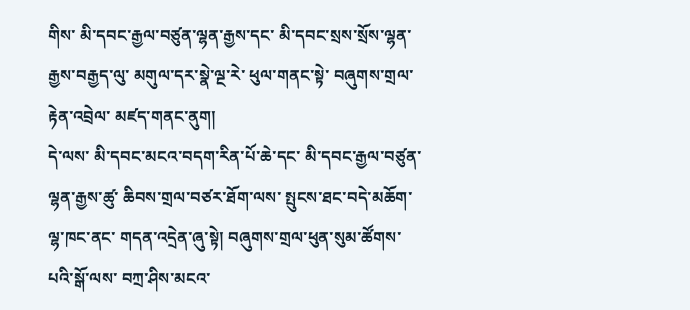གིས་ མི་དབང་རྒྱལ་བཙུན་ལྷན་རྒྱས་དང་ མི་དབང་སྲས་སྲོས་ལྷན་རྒྱས་བརྒྱད་ལུ་ མགུལ་དར་སྣེ་ལྔ་རེ་ ཕུལ་གནང་སྟེ་ བཞུགས་གྲལ་རྟེན་འབྲེལ་ མཛད་གནང་ནུག།
དེ་ལས་ མི་དབང་མངའ་བདག་རིན་པོ་ཆེ་དང་ མི་དབང་རྒྱལ་བཙུན་ལྷན་རྒྱས་ཚུ་ ཆིབས་གྲལ་བཙར་ཐོག་ལས་ སྤུངས་ཐང་བདེ་མཆོག་ལྷ་ཁང་ནང་ གདན་འདྲེན་ཞུ་སྟེ། བཞུགས་གྲལ་ཕུན་སུམ་ཚོགས་པའི་སྒོ་ལས་ བཀྲ་ཤིས་མངའ་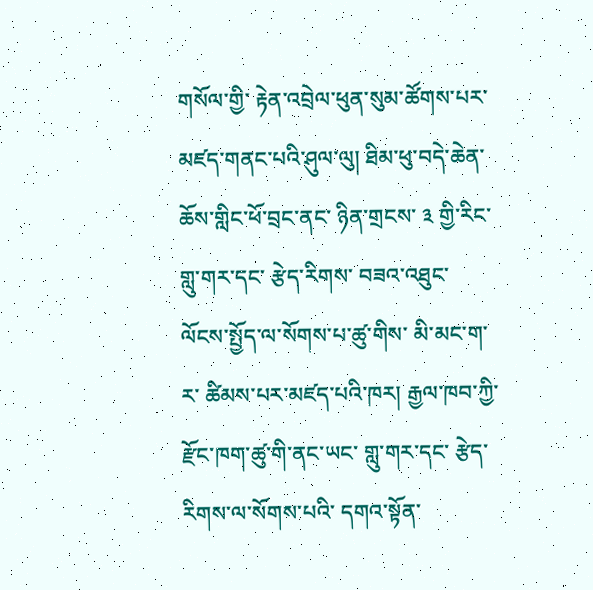གསོལ་གྱི་ རྟེན་འབྲེལ་ཕུན་སུམ་ཚོགས་པར་ མཛད་གནང་པའི་ཤུལ་ལུ། ཐིམ་ཕུ་བདེ་ཆེན་ཆོས་གླིང་ཕོ་བྲང་ནང་ ཉིན་གྲངས་ ༣ གྱི་རིང་ གླུ་གར་དང་ རྩེད་རིགས་ བཟའ་འཐུང་ལོངས་སྤྱོད་ལ་སོགས་པ་ཚུ་གིས་ མི་མང་ག་ར་ ཚིམས་པར་མཛད་པའི་ཁར། རྒྱལ་ཁབ་ཀྱི་ རྫོང་ཁག་ཚུ་གི་ནང་ཡང་ གླུ་གར་དང་ རྩེད་རིགས་ལ་སོགས་པའི་ དགའ་སྟོན་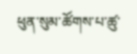ཕུན་སུམ་ཚོགས་པ་ཚུ་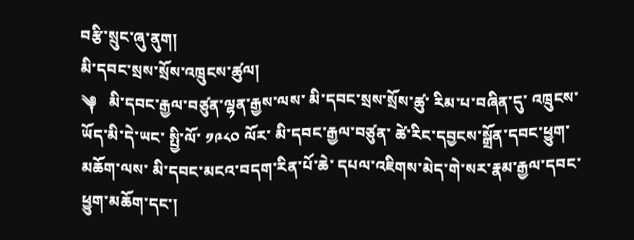བརྩི་སྲུང་ཞུ་ནུག།
མི་དབང་སྲས་སྲོས་འཁྲུངས་ཚུལ།
༆   མི་དབང་རྒྱལ་བཙུན་ལྷན་རྒྱས་ལས་ མི་དབང་སྲས་སྲོས་ཚུ་ རིམ་པ་བཞིན་དུ་ འཁྲུངས་ཡོད་མི་དེ་ཡང་ སྤྱི་ལོ་ ༡༩༨༠ ལོར་ མི་དབང་རྒྱལ་བཙུན་ ཚེ་རིང་དབྱངས་སྒྲོན་དབང་ཕྱུག་མཆོག་ལས་ མི་དབང་མངའ་བདག་རིན་པོ་ཆེ་ དཔལ་འཇིགས་མེད་གེ་སར་རྣམ་རྒྱལ་དབང་ཕྱུག་མཆོག་དང་།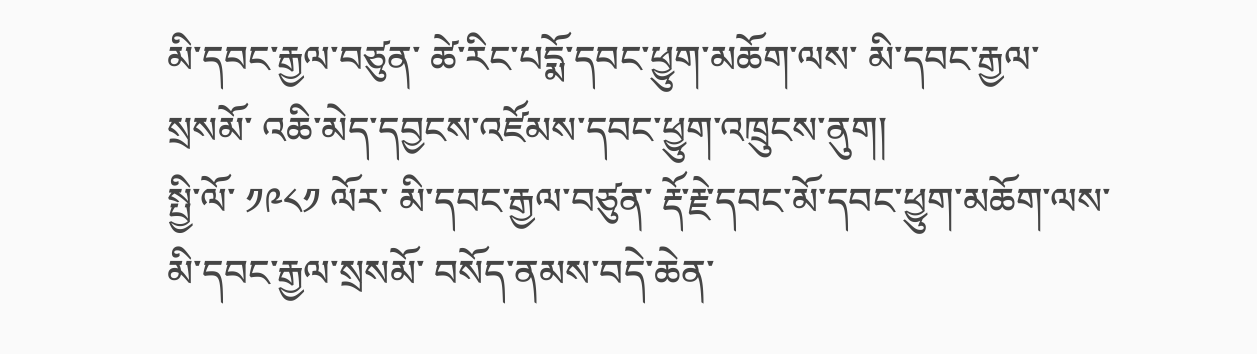མི་དབང་རྒྱལ་བཙུན་ ཚེ་རིང་པདྨོ་དབང་ཕྱུག་མཆོག་ལས་ མི་དབང་རྒྱལ་སྲསམོ་ འཆི་མེད་དབྱངས་འཛོམས་དབང་ཕྱུག་འཁྲུངས་ནུག།
སྤྱི་ལོ་ ༡༩༨༡ ལོར་ མི་དབང་རྒྱལ་བཙུན་ རྡོ་རྗེ་དབང་མོ་དབང་ཕྱུག་མཆོག་ལས་ མི་དབང་རྒྱལ་སྲསམོ་ བསོད་ནམས་བདེ་ཆེན་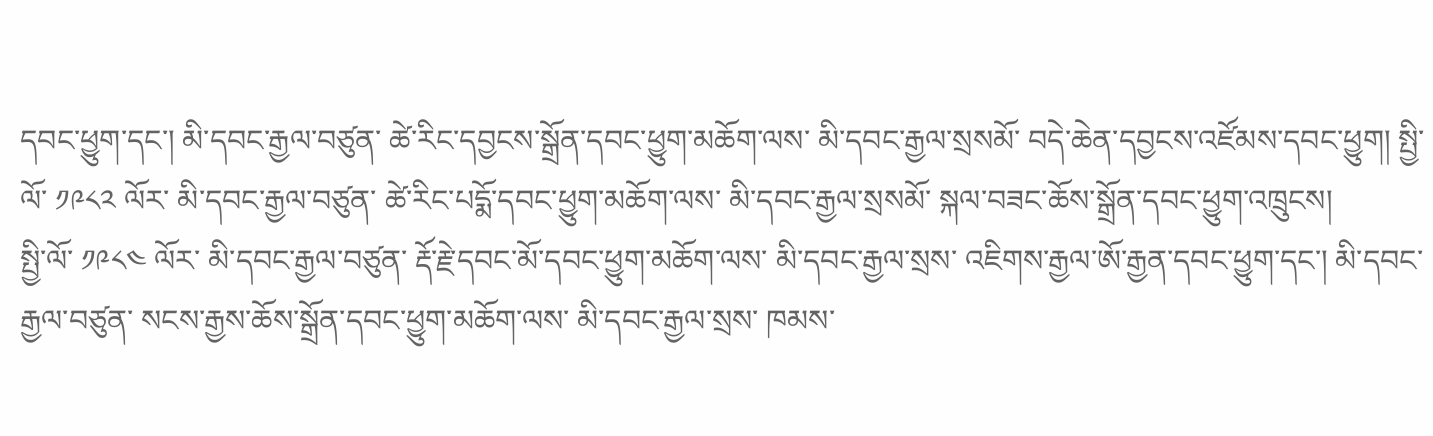དབང་ཕྱུག་དང་། མི་དབང་རྒྱལ་བཙུན་ ཚེ་རིང་དབྱངས་སྒྲོན་དབང་ཕྱུག་མཆོག་ལས་ མི་དབང་རྒྱལ་སྲསམོ་ བདེ་ཆེན་དབྱངས་འཛོམས་དབང་ཕྱུག། སྤྱི་ལོ་ ༡༩༨༢ ལོར་ མི་དབང་རྒྱལ་བཙུན་ ཚེ་རིང་པདྨོ་དབང་ཕྱུག་མཆོག་ལས་ མི་དབང་རྒྱལ་སྲསམོ་ སྐལ་བཟང་ཆོས་སྒྲོན་དབང་ཕྱུག་འཁྲུངས།
སྤྱི་ལོ་ ༡༩༨༤ ལོར་ མི་དབང་རྒྱལ་བཙུན་ རྡོ་རྗེ་དབང་མོ་དབང་ཕྱུག་མཆོག་ལས་ མི་དབང་རྒྱལ་སྲས་ འཇིགས་རྒྱལ་ཨོ་རྒྱན་དབང་ཕྱུག་དང་། མི་དབང་རྒྱལ་བཙུན་ སངས་རྒྱས་ཆོས་སྒྲོན་དབང་ཕྱུག་མཆོག་ལས་ མི་དབང་རྒྱལ་སྲས་ ཁམས་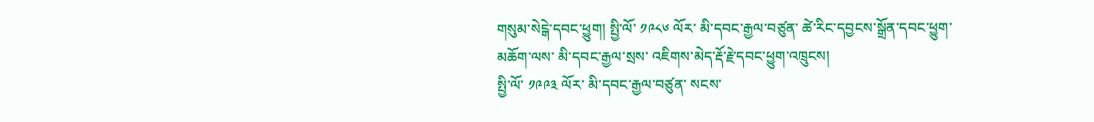གསུམ་སེངྒེ་དབང་ཕྱུག། སྤྱི་ལོ་ ༡༩༨༦ ལོར་ མི་དབང་རྒྱལ་བཙུན་ ཚེ་རིང་དབྱངས་སྒྲོན་དབང་ཕྱུག་མཆོག་ལས་ མི་དབང་རྒྱལ་སྲས་ འཇིགས་མེད་རྡོ་རྗེ་དབང་ཕྱུག་འཁྲུངས།
སྤྱི་ལོ་ ༡༩༩༣ ལོར་ མི་དབང་རྒྱལ་བཙུན་ སངས་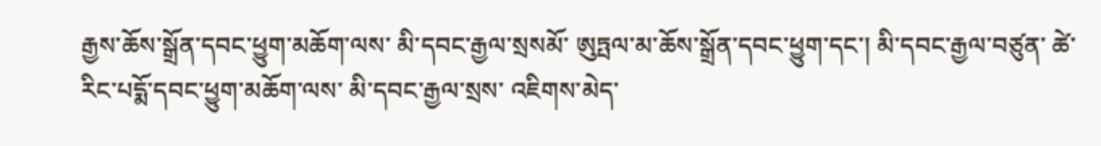རྒྱས་ཆོས་སྒྲོན་དབང་ཕྱུག་མཆོག་ལས་ མི་དབང་རྒྱལ་སྲསམོ་ ཨུཏྤལ་མ་ཆོས་སྒྲོན་དབང་ཕྱུག་དང་། མི་དབང་རྒྱལ་བཙུན་ ཚེ་རིང་པདྨོ་དབང་ཕྱུག་མཆོག་ལས་ མི་དབང་རྒྱལ་སྲས་ འཇིགས་མེད་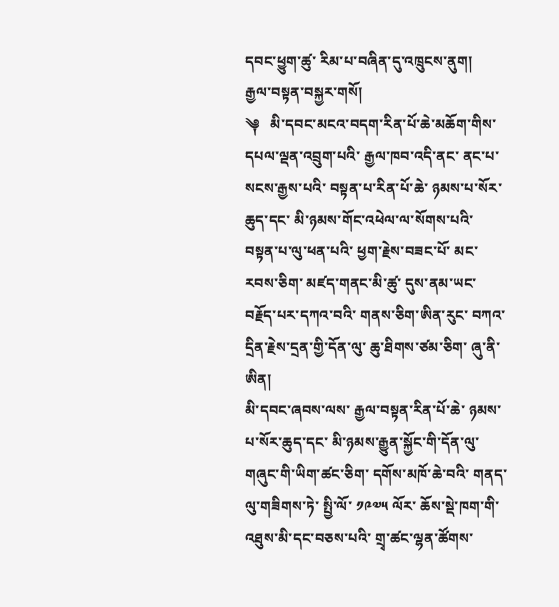དབང་ཕྱུག་ཚུ་ རིམ་པ་བཞིན་དུ་འཁྲུངས་ནུག།
རྒྱལ་བསྟན་བསྐྱར་གསོ།
༆   མི་དབང་མངའ་བདག་རིན་པོ་ཆེ་མཆོག་གིས་ དཔལ་ལྡན་འབྲུག་པའི་ རྒྱལ་ཁབ་འདི་ནང་ ནང་པ་སངས་རྒྱས་པའི་ བསྟན་པ་རིན་པོ་ཆེ་ ཉམས་པ་སོར་ཆུད་དང་ མི་ཉམས་གོང་འཕེལ་ལ་སོགས་པའི་ བསྟན་པ་ལུ་ཕན་པའི་ ཕྱག་རྗེས་བཟང་པོ་ མང་རབས་ཅིག་ མཛད་གནང་མི་ཚུ་ དུས་ནམ་ཡང་ བརྗོད་པར་དཀའ་བའི་ གནས་ཅིག་ཨིན་རུང་ བཀའ་དྲིན་རྗེས་དྲན་གྱི་དོན་ལུ་ ཆུ་ཐིགས་ཙམ་ཅིག་ ཞུ་ནི་ཨིན།
མི་དབང་ཞབས་ལས་ རྒྱལ་བསྟན་རིན་པོ་ཆེ་ ཉམས་པ་སོར་ཆུད་དང་ མི་ཉམས་རྒྱུན་སྐྱོང་གི་དོན་ལུ་ གཞུང་གི་ཡིག་ཚང་ཅིག་ དགོས་མཁོ་ཆེ་བའི་ གནད་ལུ་གཟིགས་ཏེ་ སྤྱི་ལོ་ ༡༩༧༥ ལོར་ ཆོས་སྡེ་ཁག་གི་ འཐུས་མི་དང་བཅས་པའི་ གྲྭ་ཚང་ལྷན་ཚོགས་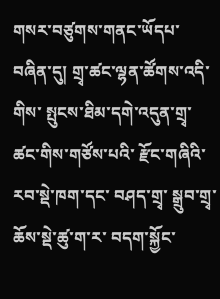གསར་བཙུགས་གནང་ཡོདཔ་བཞིན་དུ། གྲྭ་ཚང་ལྷན་ཚོགས་འདི་གིས་ སྤུངས་ཐིམ་དགེ་འདུན་གྲྭ་ཚང་གིས་གཙོས་པའི་ རྫོང་གཞིའི་རབ་སྡེ་ཁག་དང་ བཤད་གྲྭ་ སྒྲུབ་གྲྭ་ ཆོས་སྡེ་ཚུ་ག་ར་ བདག་སྐྱོང་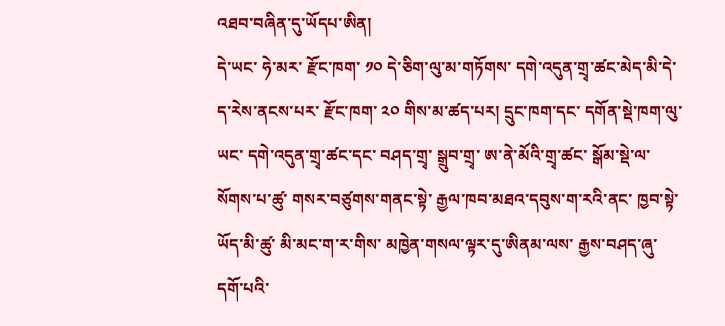འཐབ་བཞིན་དུ་ཡོདཔ་ཨིན།
དེ་ཡང་ ཧེ་མར་ རྫོང་ཁག་ ༡༠ དེ་ཅིག་ལུ་མ་གཏོགས་ དགེ་འདུན་གྲྭ་ཚང་མེད་མི་དེ་ ད་རེས་ནངས་པར་ རྫོང་ཁག་ ༢༠ གིས་མ་ཚད་པར། དྲུང་ཁག་དང་ དགོན་སྡེ་ཁག་ལུ་ཡང་ དགེ་འདུན་གྲྭ་ཚང་དང་ བཤད་གྲྭ་ སྒྲུབ་གྲྭ་ ཨ་ནེ་མོའི་གྲྭ་ཚང་ སྒོམ་སྡེ་ལ་སོགས་པ་ཚུ་ གསར་བཙུགས་གནང་སྟེ་ རྒྱལ་ཁབ་མཐའ་དབུས་ག་རའི་ནང་ ཁྱབ་སྟེ་ཡོད་མི་ཚུ་ མི་མང་ག་ར་གིས་ མཁྱེན་གསལ་ལྟར་དུ་ཨིནམ་ལས་ རྒྱས་བཤད་ཞུ་དགོ་པའི་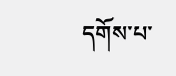དགོས་པ་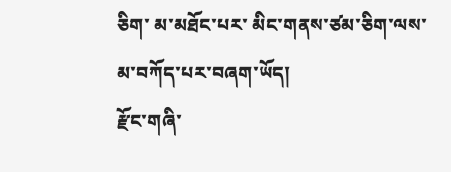ཅིག་ མ་མཐོང་པར་ མིང་གནས་ཙམ་ཅིག་ལས་ མ་བཀོད་པར་བཞག་ཡོད།
རྫོང་གཞི་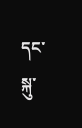དང་ སྐུ་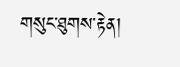གསུང་ཐུགས་རྟེན།